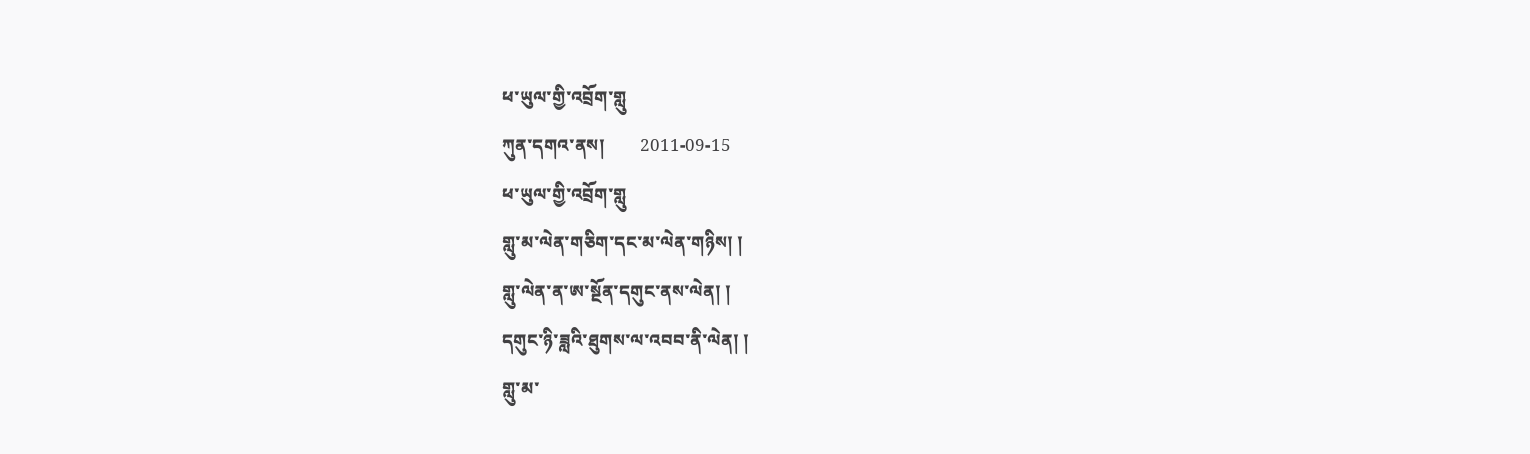ཕ་ཡུལ་གྱི་འབྲོག་གླུ
ཀུན་དགའ་ནས།        2011-09-15
ཕ་ཡུལ་གྱི་འབྲོག་གླུ
གླུ་མ་ལེན་གཅིག་དང་མ་ལེན་གཉིས། །
གླུ་ལེན་ན་ཨ་སྔོན་དགུང་ནས་ལེན། །
དགུང་ཉི་ཟླའི་ཐུགས་ལ་འབབ་ནི་ལེན། །
གླུ་མ་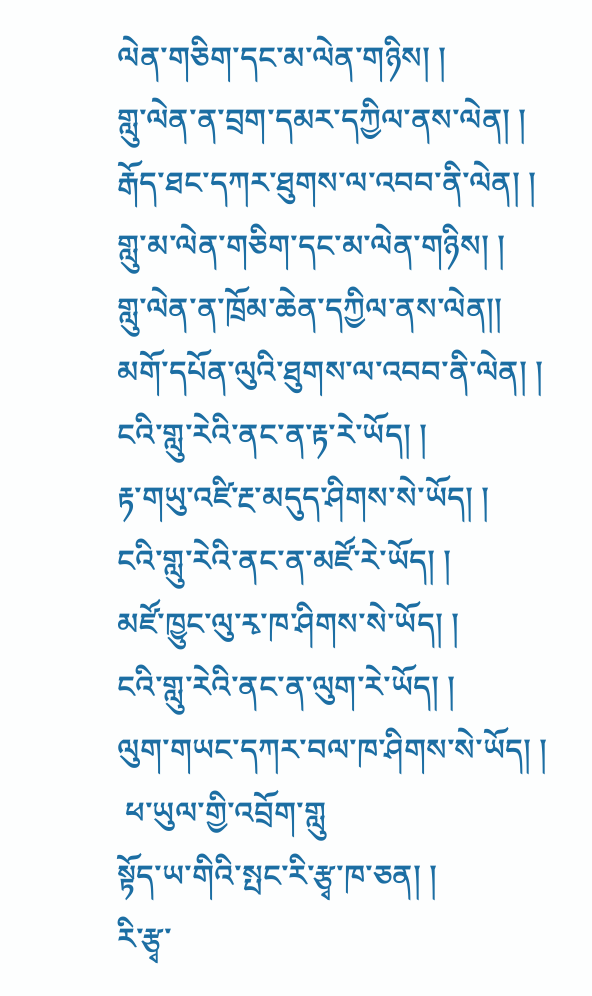ལེན་གཅིག་དང་མ་ལེན་གཉིས། །
གླུ་ལེན་ན་བྲག་དམར་དཀྱིལ་ནས་ལེན། །
རྒོད་ཐང་དཀར་ཐུགས་ལ་འབབ་ནི་ལེན། །
གླུ་མ་ལེན་གཅིག་དང་མ་ལེན་གཉིས། །
གླུ་ལེན་ན་ཁྲོམ་ཆེན་དཀྱིལ་ནས་ལེན།།
མགོ་དཔོན་ལུའི་ཐུགས་ལ་འབབ་ནི་ལེན། །
ངའི་གླུ་རེའི་ནང་ན་རྟ་རེ་ཡོད། །
རྟ་གཡུ་འཛི་རྔ་མདུད་ཤིགས་སེ་ཡོད། །
ངའི་གླུ་རེའི་ནང་ན་མཛོ་རེ་ཡོད། །
མཛོ་ཁྱུང་ལུ་རྭ་ཁ་ཤིགས་སེ་ཡོད། །
ངའི་གླུ་རེའི་ནང་ན་ལུག་རེ་ཡོད། །
ལུག་གཡང་དཀར་བལ་ཁ་ཤིགས་སེ་ཡོད། །
 ཕ་ཡུལ་གྱི་འབྲོག་གླུ
སྟོད་ཡ་གིའི་སྤང་རི་རྩྭ་ཁ་ཅན། །
རི་རྩྭ་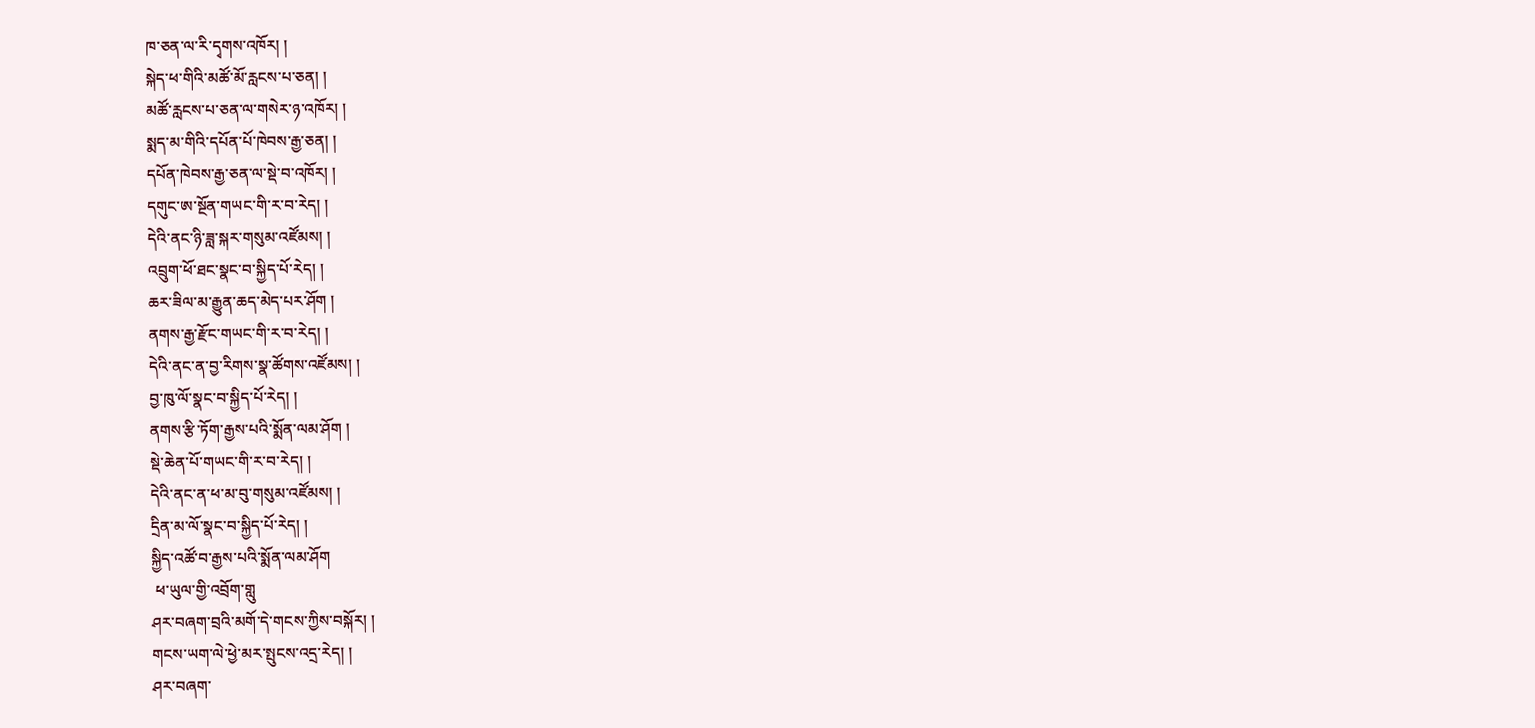ཁ་ཅན་ལ་རི་དྭགས་འཁོར། །
སྐེད་ཕ་གིའི་མཚོ་མོ་རླངས་པ་ཅན། །
མཚོ་རླངས་པ་ཅན་ལ་གསེར་ཉ་འཁོར། །
སྨད་མ་གིའི་དཔོན་པོ་ཁེབས་རྒྱ་ཅན། །
དཔོན་ཁེབས་རྒྱ་ཅན་ལ་སྡེ་བ་འཁོར། །
དགུང་ཨ་སྔོན་གཡང་གི་ར་བ་རེད། །
དེའི་ནང་ཉི་ཟླ་སྐར་གསུམ་འཛོམས། །
འབྲུག་ཕོ་ཐང་སྣང་བ་སྐྱིད་པོ་རེད། །
ཆར་ཟིལ་མ་རྒྱུན་ཆད་མེད་པར་ཤོག །
ནགས་རྒྱ་རྫོང་གཡང་གི་ར་བ་རེད། །
དེའི་ནང་ན་བྱ་རིགས་སྣ་ཚོགས་འཛོམས། །
བྱ་ཁུ་ལོ་སྣང་བ་སྐྱིད་པོ་རེད། །
ནགས་རྩི་ཏོག་རྒྱས་པའི་སྨོན་ལམ་ཤོག །
སྡེ་ཆེན་པོ་གཡང་གི་ར་བ་རེད། །
དེའི་ནང་ན་ཕ་མ་བུ་གསུམ་འཛོམས། །
དྲིན་མ་ལོ་སྣང་བ་སྐྱིད་པོ་རེད། །
སྐྱིད་འཚོ་བ་རྒྱས་པའི་སྨོན་ལམ་ཤོག
 ཕ་ཡུལ་གྱི་འབྲོག་གླུ
ཤར་བཞག་བྲའི་མགོ་དེ་གངས་ཀྱིས་བསྐོར། །
གངས་ཡག་ལེ་ཕྱེ་མར་སྤུངས་འདྲ་རེད། །
ཤར་བཞག་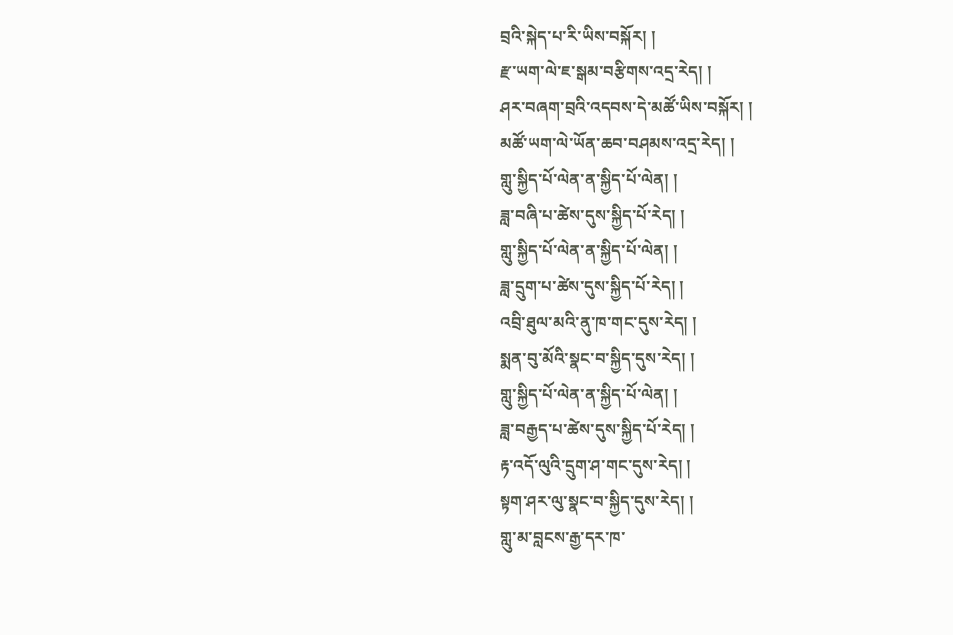བྲའི་སྐེད་པ་རི་ཡིས་བསྐོར། །
རྫ་ཡག་ལེ་ཇ་སྒམ་བརྩིགས་འདྲ་རེད། །
ཤར་བཞག་བྲའི་འདབས་དེ་མཚོ་ཡིས་བསྐོར། །
མཚོ་ཡག་ལེ་ཡོན་ཆབ་བཤམས་འདྲ་རེད། །
གླུ་སྐྱིད་པོ་ལེན་ན་སྐྱིད་པོ་ལེན། །
ཟླ་བཞི་པ་ཚེས་དུས་སྐྱིད་པོ་རེད། །
གླུ་སྐྱིད་པོ་ལེན་ན་སྐྱིད་པོ་ལེན། །
ཟླ་དྲུག་པ་ཚེས་དུས་སྐྱིད་པོ་རེད། །
འབྲི་ཐུལ་མའི་ནུ་ཁ་གང་དུས་རེད། །
སྨན་བུ་མོའི་སྣང་བ་སྐྱིད་དུས་རེད། །
གླུ་སྐྱིད་པོ་ལེན་ན་སྐྱིད་པོ་ལེན། །
ཟླ་བརྒྱད་པ་ཚེས་དུས་སྐྱིད་པོ་རེད། །
རྟ་འདོ་ལུའི་དྲུག་ཤ་གང་དུས་རེད། །
སྟག་ཤར་ལུ་སྣང་བ་སྐྱིད་དུས་རེད། །
གླུ་མ་བླངས་རྒྱ་དར་ཁ་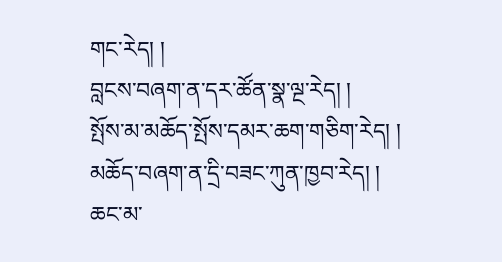གང་རེད། །
བླངས་བཞག་ན་དར་ཚོན་སྣ་ལྔ་རེད། །
སྤོས་མ་མཆོད་སྤོས་དམར་ཆག་གཅིག་རེད། །
མཆོད་བཞག་ན་དྲི་བཟང་ཀུན་ཁྱབ་རེད། །
ཆང་མ་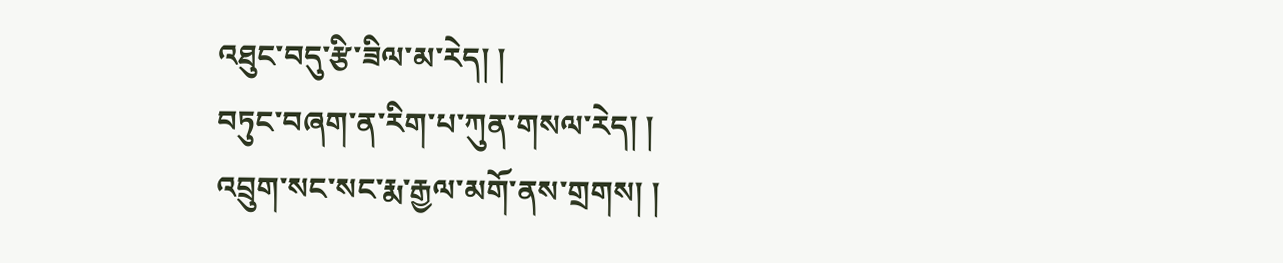འཐུང་བདུ་རྩི་ཟིལ་མ་རེད། །
བཏུང་བཞག་ན་རིག་པ་ཀུན་གསལ་རེད། །
འབྲུག་སང་སང་རྨ་རྒྱལ་མགོ་ནས་གྲགས། །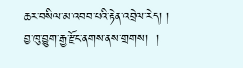ཆར་བསིལ་མ་འབབ་པའི་རྟེན་འབྲེལ་རེད། །
བྱ་ཁུ་བྱུག་རྒྱ་རྫོང་ནགས་ནས་གྲགས།  །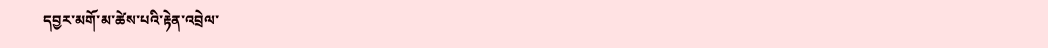དབྱར་མགོ་མ་ཚེས་པའི་རྟེན་འབྲེལ་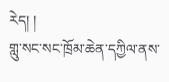རེད། །
གླུ་སང་སང་ཁྲོམ་ཆེན་དཀྱིལ་ནས་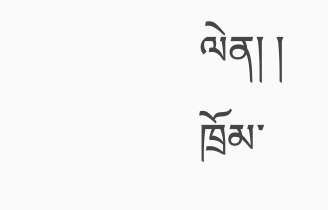ལེན། །
ཁྲོམ་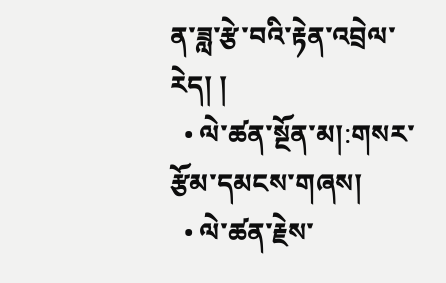ན་ཟླ་རྩེ་བའི་རྟེན་འབྲེལ་རེད། །
  • ལེ་ཚན་སྔོན་མ།:གསར་རྩོམ་དམངས་གཞས།
  • ལེ་ཚན་རྗེས་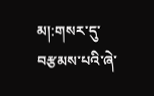མ།:གསར་དུ་བརྩམས་པའི་ཞེ་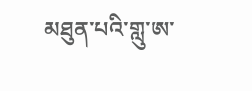མཐུན་པའི་གླུ་ཨ་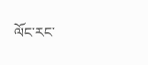ལོང་རང་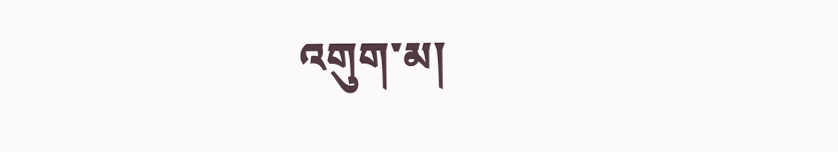འགུག་མ།